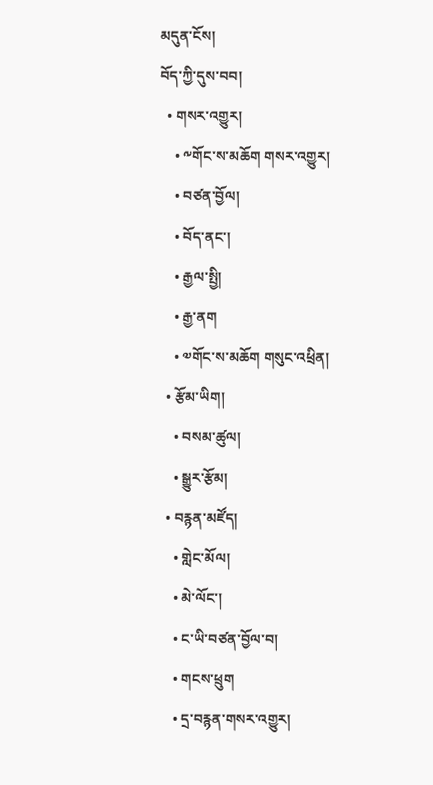མདུན་ངོས།
བོད་ཀྱི་དུས་བབ།
  • གསར་འགྱུར།
    • ༸གོང་ས་མཆོག གསར་འགྱུར།
    • བཙན་བྱོལ།
    • བོད་ནང་།
    • རྒྱལ་སྤྱི།
    • རྒྱ་ནག
    • ༧གོང་ས་མཆོག གསུང་འཕྲིན།
  • རྩོམ་ཡིག།
    • བསམ་ཚུལ།
    • སྒྱུར་རྩོམ།
  • བརྙན་མཛོད།
    • གླེང་མོལ།
    • མེ་ལོང་།
    • ང་ཡི་བཙན་བྱོལ་བ།
    • གངས་ཕྲུག
    • དྲ་བརྙན་གསར་འགྱུར།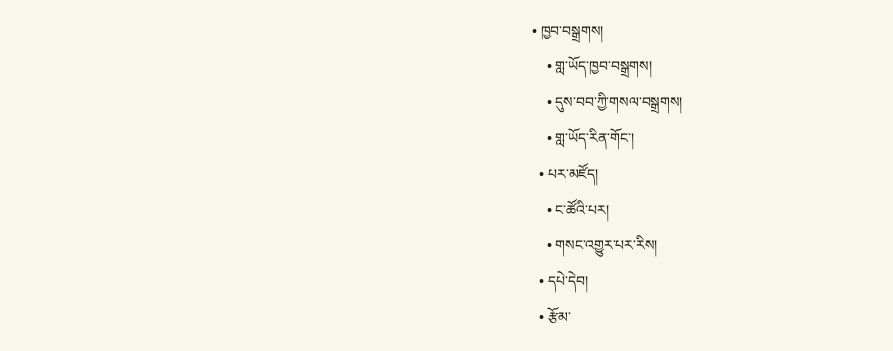• ཁྱབ་བསྒྲགས།
    • གླ་ཡོད་ཁྱབ་བསྒྲགས།
    • དུས་བབ་ཀྱི་གསལ་བསྒྲགས།
    • གླ་ཡོད་རིན་གོང་།
  • པར་མཛོད།
    • ང་ཚོའི་པར།
    • གསང་འགྱུར་པར་རིས།
  • དཔེ་དེབ།
  • རྩོམ་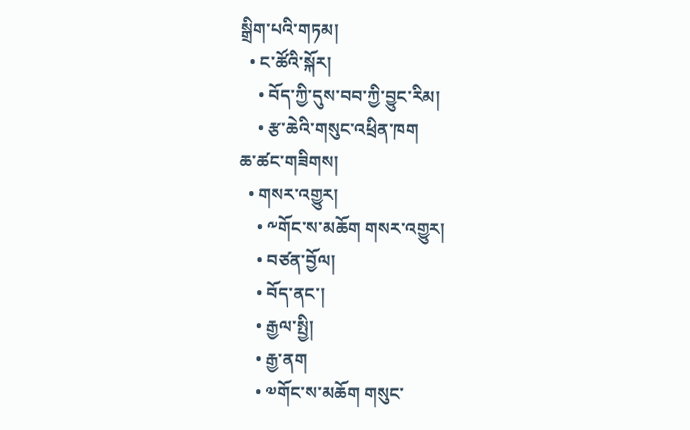སྒྲིག་པའི་གཏམ།
  • ང་ཚོའི་སྐོར།
    • བོད་ཀྱི་དུས་བབ་ཀྱི་བྱུང་རིམ།
    • རྩ་ཆེའི་གསུང་འཕྲིན་ཁག
ཆ་ཚང་གཟིགས།
  • གསར་འགྱུར།
    • ༸གོང་ས་མཆོག གསར་འགྱུར།
    • བཙན་བྱོལ།
    • བོད་ནང་།
    • རྒྱལ་སྤྱི།
    • རྒྱ་ནག
    • ༧གོང་ས་མཆོག གསུང་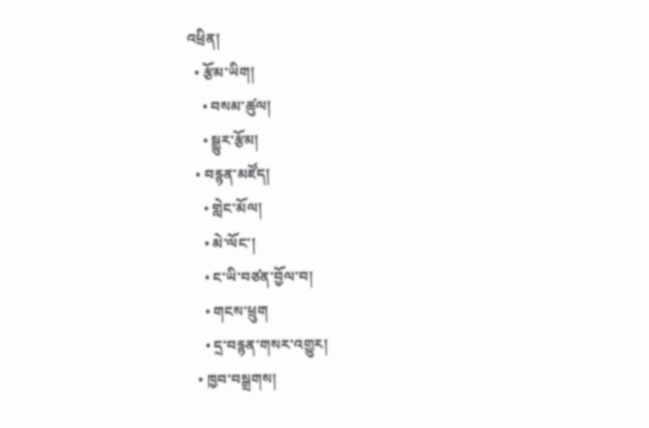འཕྲིན།
  • རྩོམ་ཡིག།
    • བསམ་ཚུལ།
    • སྒྱུར་རྩོམ།
  • བརྙན་མཛོད།
    • གླེང་མོལ།
    • མེ་ལོང་།
    • ང་ཡི་བཙན་བྱོལ་བ།
    • གངས་ཕྲུག
    • དྲ་བརྙན་གསར་འགྱུར།
  • ཁྱབ་བསྒྲགས།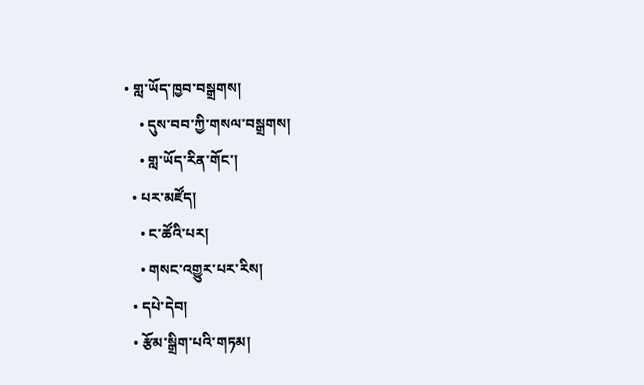• གླ་ཡོད་ཁྱབ་བསྒྲགས།
    • དུས་བབ་ཀྱི་གསལ་བསྒྲགས།
    • གླ་ཡོད་རིན་གོང་།
  • པར་མཛོད།
    • ང་ཚོའི་པར།
    • གསང་འགྱུར་པར་རིས།
  • དཔེ་དེབ།
  • རྩོམ་སྒྲིག་པའི་གཏམ།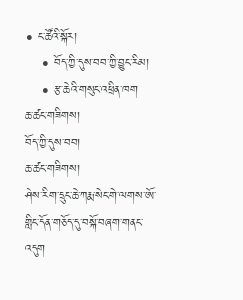• ང་ཚོའི་སྐོར།
    • བོད་ཀྱི་དུས་བབ་ཀྱི་བྱུང་རིམ།
    • རྩ་ཆེའི་གསུང་འཕྲིན་ཁག
ཆ་ཚང་གཟིགས།
བོད་ཀྱི་དུས་བབ།
ཆ་ཚང་གཟིགས།
ཤེས་རིག་དྲུང་ཆེ་ཀརྨ་སེང་གེ་ལགས་ཨོ་གླིང་དོན་གཅོད་དུ་བསྐོ་བཞག་གནང་འདུག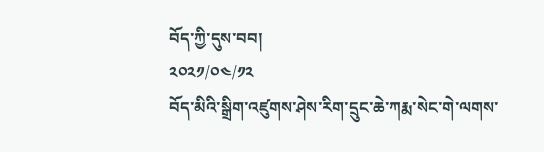བོད་ཀྱི་དུས་བབ།
༢༠༢༡/༠༤/༡༢
བོད་མིའི་སྒྲིག་འཛུགས་ཤེས་རིག་དྲུང་ཆེ་ཀརྨ་སེང་གེ་ལགས་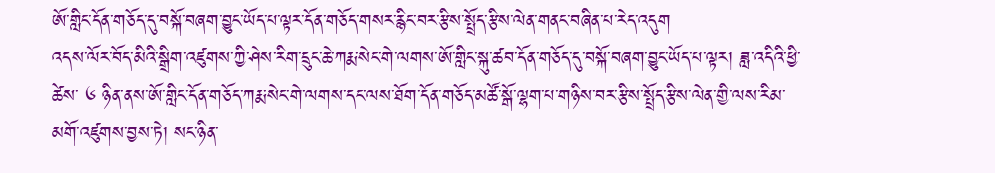ཨོ་གླིང་དོན་གཅོད་དུ་བསྐོ་བཞག་བྱུང་ཡོད་པ་ལྟར་དོན་གཅོད་གསར་རྙིང་བར་རྩིས་སྤྲོད་རྩིས་ལེན་གནང་བཞིན་པ་རེད་འདུག
འདས་ལོར་བོད་མིའི་སྒྲིག་འཛུགས་ཀྱི་ཤེས་རིག་དྲུང་ཆེ་ཀརྨ་སེང་གེ་ལགས་ཨོ་གླིང་སྐུ་ཚབ་དོན་གཅོད་དུ་བསྐོ་བཞག་བྱུང་ཡོད་པ་ལྟར། ཟླ་འདིའི་ཕྱི་ཚེས་ ༦ ཉིན་ནས་ཨོ་གླིང་དོན་གཅོད་ཀརྨ་སེང་གེ་ལགས་དང་ལས་ཐོག་དོན་གཅོད་མཚོ་སྒོ་ལྷག་པ་གཉིས་བར་རྩིས་སྤྲོད་རྩིས་ལེན་གྱི་ལས་རིམ་མགོ་འཛུགས་བྱས་ཏེ། སང་ཉིན་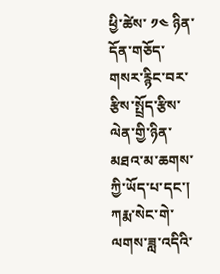ཕྱི་ཚེས་ ༡༤ ཉིན་དོན་གཅོད་གསར་རྙིང་བར་རྩིས་སྤྲོད་རྩིས་ལེན་གྱི་ཉིན་མཐའ་མ་ཆགས་ཀྱི་ཡོད་པ་དང་། ཀརྨ་སེང་གེ་ལགས་ཟླ་འདིའི་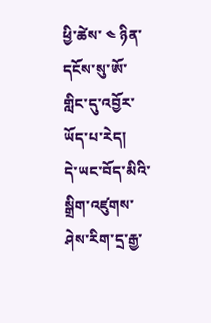ཕྱི་ཚེས་ ༤ ཉིན་དངོས་སུ་ཨོ་གླིང་དུ་འབྱོར་ཡོད་པ་རེད།
དེ་ཡང་བོད་མིའི་སྒྲིག་འཛུགས་ཤེས་རིག་དྲ་རྒྱ་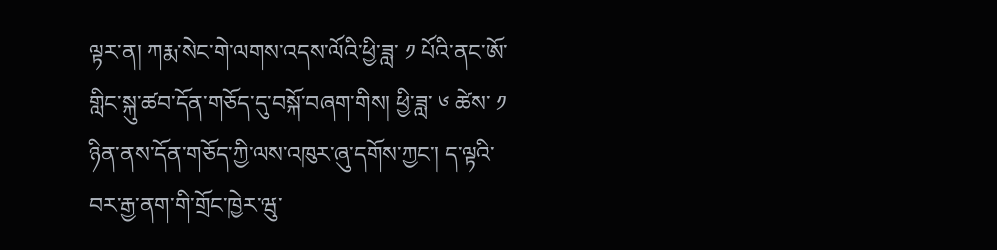ལྟར་ན། ཀརྨ་སེང་གེ་ལགས་འདས་ལོའི་ཕྱི་ཟླ་ ༡ པོའི་ནང་ཨོ་གླིང་སྐུ་ཚབ་དོན་གཅོད་དུ་བསྐོ་བཞག་གིས། ཕྱི་ཟླ་ ༦ ཚེས་ ༡ ཉིན་ནས་དོན་གཅོད་ཀྱི་ལས་འཁུར་ཞུ་དགོས་ཀྱང་། ད་ལྟའི་བར་རྒྱ་ནག་གི་གྲོང་ཁྱེར་ཝུ་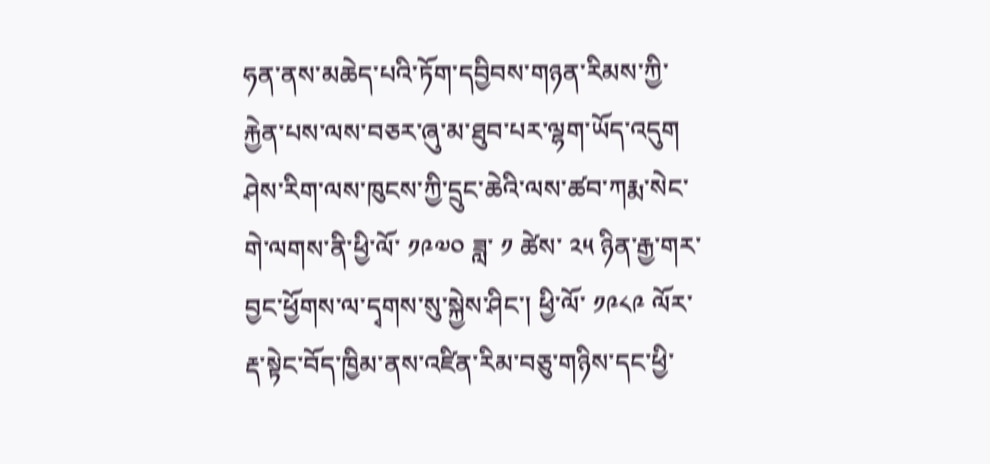ཧན་ནས་མཆེད་པའི་ཏོག་དབྱིབས་གཉན་རིམས་ཀྱི་རྐྱེན་པས་ལས་བཅར་ཞུ་མ་ཐུབ་པར་ལྷག་ཡོད་འདུག
ཤེས་རིག་ལས་ཁུངས་ཀྱི་དྲུང་ཆེའི་ལས་ཚབ་ཀརྨ་སེང་གེ་ལགས་ནི་ཕྱི་ལོ་ ༡༩༧༠ ཟླ་ ༡ ཚེས་ ༢༥ ཉིན་རྒྱ་གར་བྱང་ཕྱོགས་ལ་དྭགས་སུ་སྐྱེས་ཤིང་། ཕྱི་ལོ་ ༡༩༨༩ ལོར་རྡ་སྟེང་བོད་ཁྱིམ་ནས་འཛིན་རིམ་བཅུ་གཉིས་དང་ཕྱི་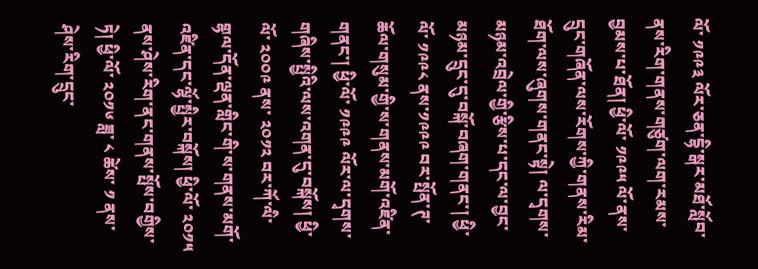ལོ་ ༡༩༩༣ ལོར་ཅན་དྷི་སྒར་མཐོ་སློབ་ནས་རིག་གནས་གཙུག་ལག་རམས་བྱམས་པ་ཐོན། ཕྱི་ལོ་ ༡༩༩༥ ལོ་ནས་དྲུང་གཞོན་ལས་རོགས་ཀྱི་གནས་རིམ་ཐོག་ལས་ཞུགས་གནང་སྟེ། ལ་དྭགས་མཉམ་འབྲེལ་གྱི་རྩིས་པ་དང་ལ་བྱང་མཉམ་དྲུང་དུ་བསྐོ་བཞག་གནང་། ཕྱི་ལོ་ ༡༩༩༨ ནས་༡༩༩༩ བར་སྤོན་ཊ་ཆོལ་གསུམ་གྱི་ས་གནས་མགོ་འཛིན་གནང་། ཕྱི་ལོ་ ༡༩༩༩ ལོར་ལ་དྭགས་གཞིས་སྤྱིའི་ལས་འགན་དུ་བསྐོས། ཕྱི་ལོ་ ༢༠༠༩ ནས་ ༢༠༡༢ བར་ཀོ་ལི་གྷལ་དོན་ལྡན་གླིང་གི་ས་གནས་མགོ་འཛིན་དང་ལྷོ་སྤྱིར་བསྐོས། ཕྱི་ལོ་ ༢༠༡༥ ནས་ཤེས་རིག་ནང་གནས་སྤོས་བགྱིས་ཏེ། ཕྱི་ལོ་ ༢༠༡༦ ཟླ་ ༨ ཚེས་ ༡ ནས་ཤེས་རིག་དྲུང་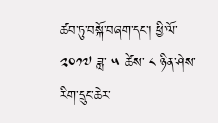ཚབ་ཏུ་བསྐོ་བཞག་དང་། ཕྱི་ལོ་ ༢༠༡༧ ཟླ་ ༥ ཚེས་ ༨ ཉིན་ཤེས་རིག་དྲུང་ཆེར་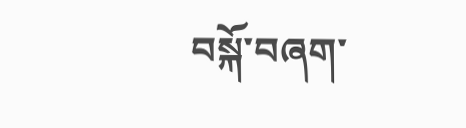བསྐོ་བཞག་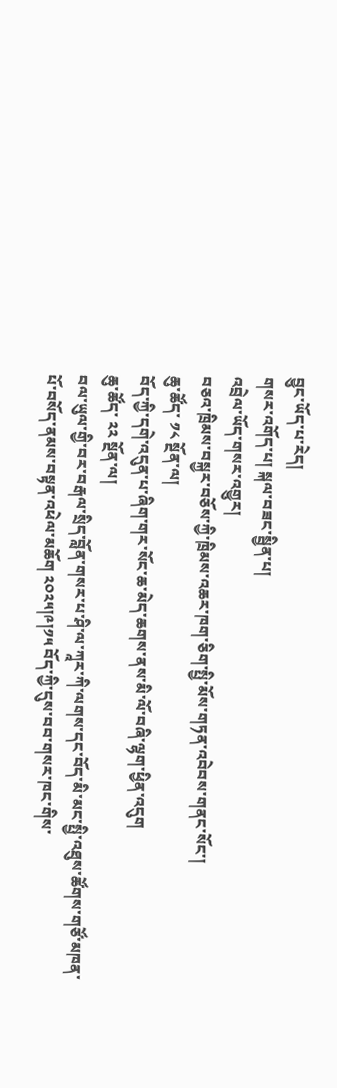བྱུང་ཡོད་པ་རེད།
གསར་འགོད་པ། སྐལ་བཟང་སྦྱིན་པ།
འབྲེལ་ཡོད་གསར་འགྱུར།
བཅའ་ཁྲིམས་བསྐྱར་བཅོས་ཀྱི་ཁྲིམས་འཆར་ཁག་ཅིག་སྤྱི་མོས་གཏན་འབེབས་གནང་སོང་།
ཆུ་ཚོད་ ༡༨ སྔོན་ལ།
བོད་ཀྱི་དགེ་འདུན་པ་ཞིག་གར་སོང་ཆ་མེད་ཆགས་ནས་མི་ལོ་བཞི་ལྷག་ཕྱིན་འདུག
ཆུ་ཚོད་ ༢༢ སྔོན་ལ།
བལ་ཡུལ་གྱི་བར་བརྒལ་སྲིད་བློན་གསར་པ་ཤི་ལ་ཀཱར་ཀི་ལགས་དང་བོད་མི་མང་སྤྱི་འཐུས་ཚོགས་གཙོ་མཁན་པོ་བསོད་ནམས་བསྟན་འཕེལ་མཆོག ༢༠༢༥།༩།༡༥ བོད་ཀྱི་དུས་བབ་གསར་ཁང་གིས་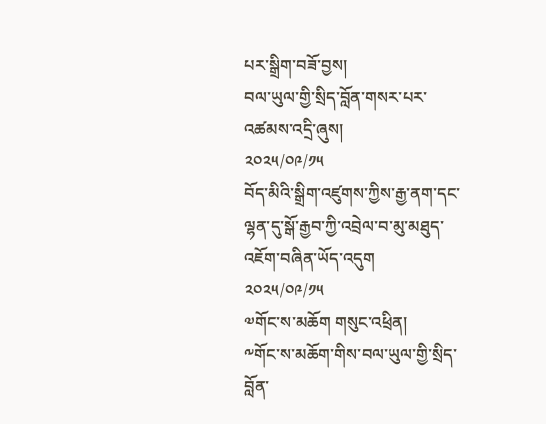པར་སྒྲིག་བཟོ་བྱས།
བལ་ཡུལ་གྱི་སྲིད་བློན་གསར་པར་འཚམས་འདྲི་ཞུས།
༢༠༢༥/༠༩/༡༥
བོད་མིའི་སྒྲིག་འཛུགས་ཀྱིས་རྒྱ་ནག་དང་ལྷན་དུ་སྒོ་རྒྱབ་ཀྱི་འབྲེལ་བ་མུ་མཐུད་འཇོག་བཞིན་ཡོད་འདུག
༢༠༢༥/༠༩/༡༥
༧གོང་ས་མཆོག གསུང་འཕྲིན།
༸གོང་ས་མཆོག་གིས་བལ་ཡུལ་གྱི་སྲིད་བློན་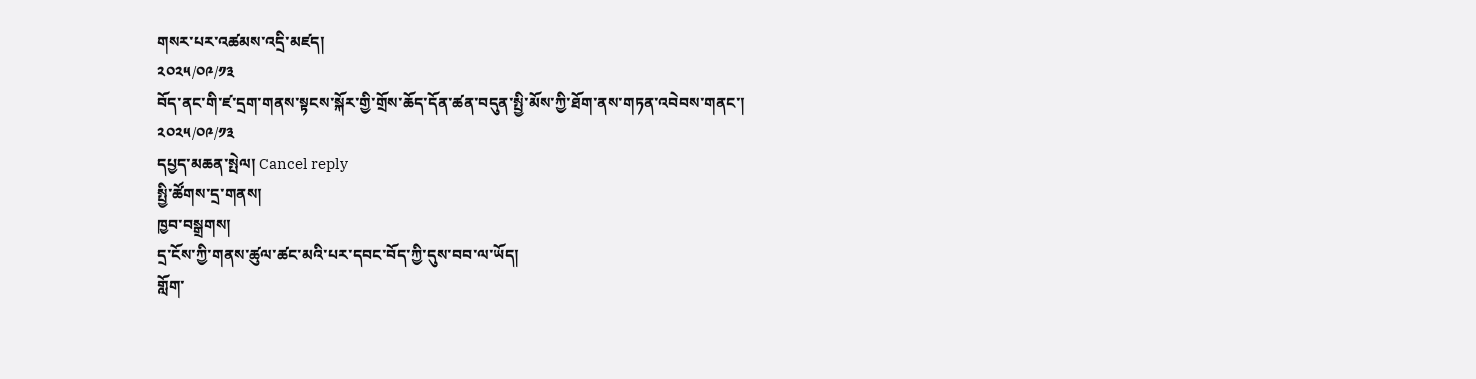གསར་པར་འཚམས་འདྲི་མཛད།
༢༠༢༥/༠༩/༡༣
བོད་ནང་གི་ཛ་དྲག་གནས་སྟངས་སྐོར་གྱི་གྲོས་ཆོད་དོན་ཚན་བདུན་སྤྱི་མོས་ཀྱི་ཐོག་ནས་གཏན་འབེབས་གནང་།
༢༠༢༥/༠༩/༡༣
དཔྱད་མཆན་སྤེལ། Cancel reply
སྤྱི་ཚོགས་དྲ་གནས།
ཁྱབ་བསྒྲགས།
དྲ་ངོས་ཀྱི་གནས་ཚུལ་ཚང་མའི་པར་དབང་བོད་ཀྱི་དུས་བབ་ལ་ཡོད།
གློག་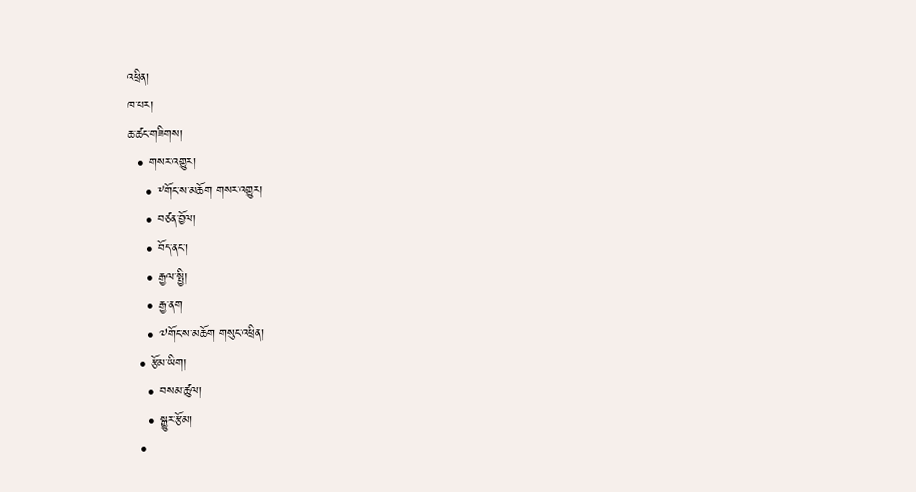འཕྲིན།
ཁ་པར།
ཆ་ཚང་གཟིགས།
  • གསར་འགྱུར།
    • ༸གོང་ས་མཆོག གསར་འགྱུར།
    • བཙན་བྱོལ།
    • བོད་ནང་།
    • རྒྱལ་སྤྱི།
    • རྒྱ་ནག
    • ༧གོང་ས་མཆོག གསུང་འཕྲིན།
  • རྩོམ་ཡིག།
    • བསམ་ཚུལ།
    • སྒྱུར་རྩོམ།
  •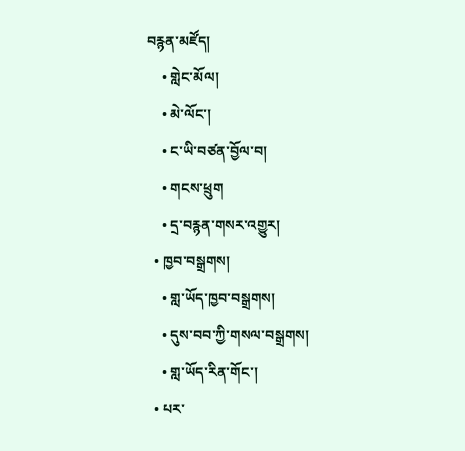བརྙན་མཛོད།
    • གླེང་མོལ།
    • མེ་ལོང་།
    • ང་ཡི་བཙན་བྱོལ་བ།
    • གངས་ཕྲུག
    • དྲ་བརྙན་གསར་འགྱུར།
  • ཁྱབ་བསྒྲགས།
    • གླ་ཡོད་ཁྱབ་བསྒྲགས།
    • དུས་བབ་ཀྱི་གསལ་བསྒྲགས།
    • གླ་ཡོད་རིན་གོང་།
  • པར་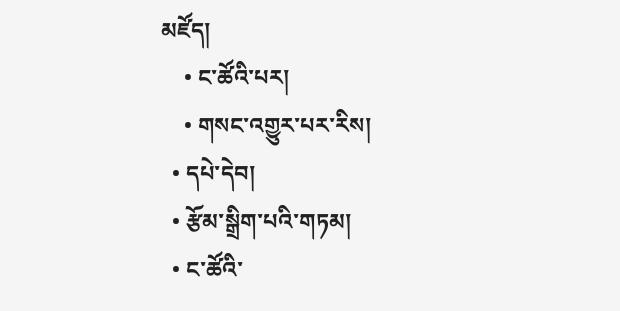མཛོད།
    • ང་ཚོའི་པར།
    • གསང་འགྱུར་པར་རིས།
  • དཔེ་དེབ།
  • རྩོམ་སྒྲིག་པའི་གཏམ།
  • ང་ཚོའི་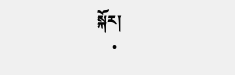སྐོར།
    •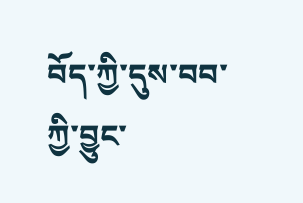བོད་ཀྱི་དུས་བབ་ཀྱི་བྱུང་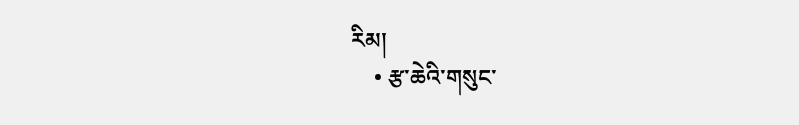རིམ།
    • རྩ་ཆེའི་གསུང་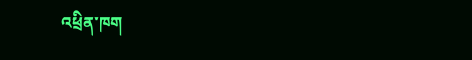འཕྲིན་ཁག